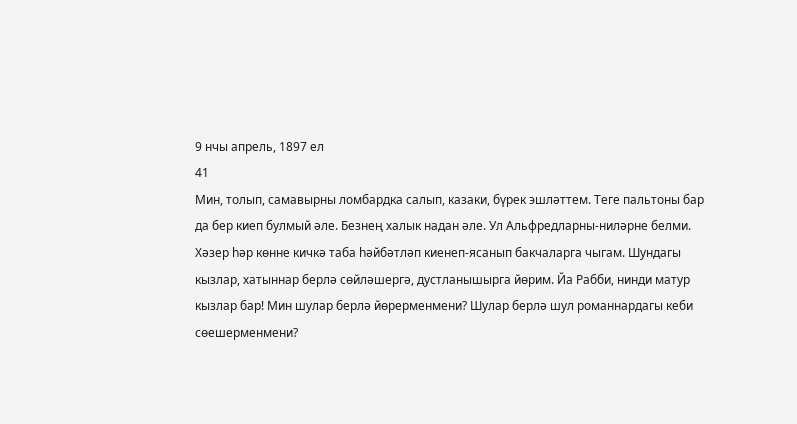9 нчы апрель, 1897 ел
41
Мин, толып, самавырны ломбардка салып, казаки, бүрек эшләттем. Теге пальтоны бар да бер киеп булмый әле. Безнең халык надан әле. Ул Альфредларны-ниләрне белми. Хәзер һәр көнне кичкә таба һәйбәтләп киенеп-ясанып бакчаларга чыгам. Шундагы кызлар, хатыннар берлә сөйләшергә, дустланышырга йөрим. Йа Рабби, нинди матур кызлар бар! Мин шулар берлә йөрерменмени? Шулар берлә шул романнардагы кеби сөешерменмени?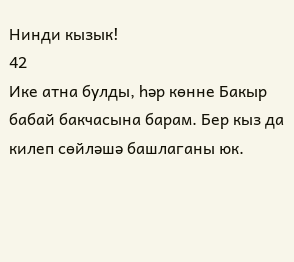Нинди кызык!
42
Ике атна булды, һәр көнне Бакыр бабай бакчасына барам. Бер кыз да килеп сөйләшә башлаганы юк.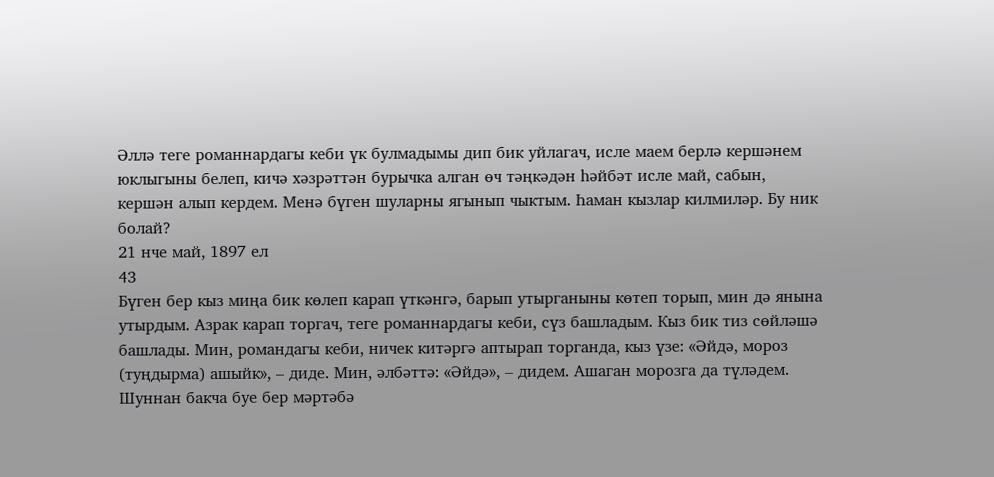Әллә теге романнардагы кеби үк булмадымы дип бик уйлагач, исле маем берлә кершәнем юклыгыны белеп, кичә хәзрәттән бурычка алган өч тәңкәдән һәйбәт исле май, сабын, кершән алып кердем. Менә бүген шуларны ягынып чыктым. Һаман кызлар килмиләр. Бу ник болай?
21 нче май, 1897 ел
43
Бүген бер кыз миңа бик көлеп карап үткәнгә, барып утырганыны көтеп торып, мин дә янына утырдым. Азрак карап торгач, теге романнардагы кеби, сүз башладым. Кыз бик тиз сөйләшә башлады. Мин, романдагы кеби, ничек китәргә аптырап торганда, кыз үзе: «Әйдә, мороз (туңдырма) ашыйк», – диде. Мин, әлбәттә: «Әйдә», – дидем. Ашаган морозга да түләдем. Шуннан бакча буе бер мәртәбә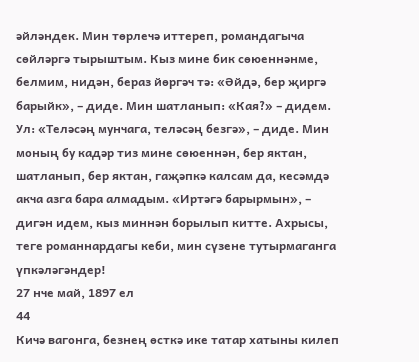әйләндек. Мин төрлечә иттереп, романдагыча сөйләргә тырыштым. Кыз мине бик сөюеннәнме, белмим, нидән, бераз йөргәч тә: «Әйдә, бер җиргә барыйк», – диде. Мин шатланып: «Кая?» – дидем. Ул: «Теләсәң мунчага, теләсәң безгә», – диде. Мин моның бу кадәр тиз мине сөюеннән, бер яктан, шатланып, бер яктан, гаҗәпкә калсам да, кесәмдә акча азга бара алмадым. «Иртәгә барырмын», – дигән идем, кыз миннән борылып китте. Ахрысы, теге романнардагы кеби, мин сүзене тутырмаганга үпкәләгәндер!
27 нче май, 1897 ел
44
Кичә вагонга, безнең өсткә ике татар хатыны килеп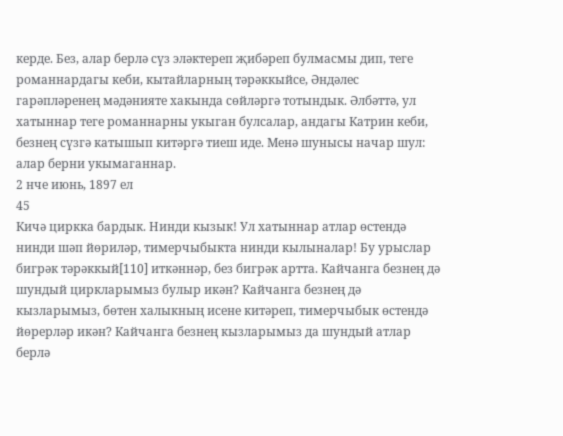керде. Без, алар берлә сүз эләктереп җибәреп булмасмы дип, теге романнардагы кеби, кытайларның тәрәккыйсе, Әндәлес гарәпләренең мәдәнияте хакында сөйләргә тотындык. Әлбәттә, ул хатыннар теге романнарны укыган булсалар, андагы Катрин кеби, безнең сүзгә катышып китәргә тиеш иде. Менә шунысы начар шул: алар берни укымаганнар.
2 нче июнь, 1897 ел
45
Кичә циркка бардык. Нинди кызык! Ул хатыннар атлар өстендә нинди шәп йөриләр, тимерчыбыкта нинди кылыналар! Бу урыслар бигрәк тәрәккый[110] иткәннәр, без бигрәк артта. Кайчанга безнең дә шундый циркларымыз булыр икән? Кайчанга безнең дә кызларымыз, бөтен халыкның исене китәреп, тимерчыбык өстендә йөрерләр икән? Кайчанга безнең кызларымыз да шундый атлар берлә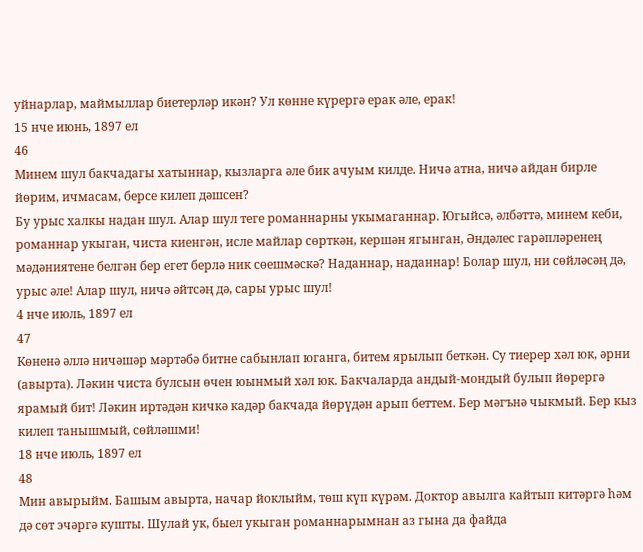уйнарлар, маймыллар биетерләр икән? Ул көнне күрергә ерак әле, ерак!
15 нче июнь, 1897 ел
46
Минем шул бакчадагы хатыннар, кызларга әле бик ачуым килде. Ничә атна, ничә айдан бирле йөрим, ичмасам, берсе килеп дәшсен?
Бу урыс халкы надан шул. Алар шул теге романнарны укымаганнар. Югыйсә, әлбәттә, минем кеби, романнар укыган, чиста киенгән, исле майлар сөрткән, кершән ягынган, Әндәлес гарәпләренең мәдәниятене белгән бер егет берлә ник сөешмәскә? Наданнар, наданнар! Болар шул, ни сөйләсәң дә, урыс әле! Алар шул, ничә әйтсәң дә, сары урыс шул!
4 нче июль, 1897 ел
47
Көненә әллә ничәшәр мәртәбә битне сабынлап юганга, битем ярылып беткән. Су тиерер хәл юк, әрни (авырта). Ләкин чиста булсын өчен юынмый хәл юк. Бакчаларда андый-мондый булып йөрергә ярамый бит! Ләкин иртәдән кичкә кадәр бакчада йөрүдән арып беттем. Бер мәгънә чыкмый. Бер кыз килеп танышмый, сөйләшми!
18 нче июль, 1897 ел
48
Мин авырыйм. Башым авырта, начар йоклыйм, төш күп күрәм. Доктор авылга кайтып китәргә һәм дә сөт эчәргә кушты. Шулай ук, быел укыган романнарымнан аз гына да файда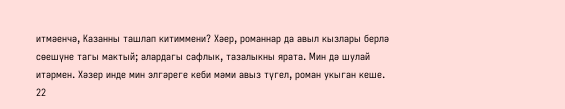итмәенчә, Казанны ташлап китиммени? Хәер, романнар да авыл кызлары берлә сөешүне тагы мактый; алардагы сафлык, тазалыкны ярата. Мин дә шулай итәрмен. Хәзер инде мин элгәреге кеби мәми авыз түгел, роман укыган кеше.
22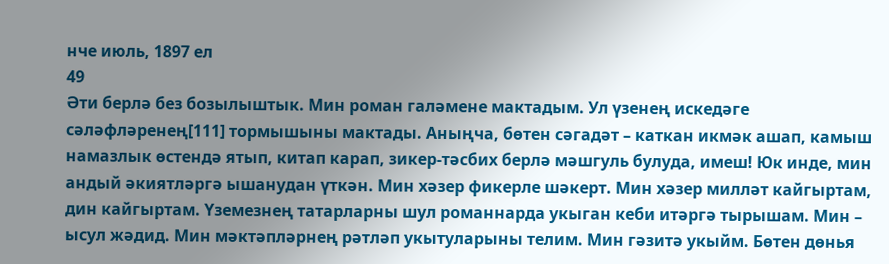нче июль, 1897 ел
49
Әти берлә без бозылыштык. Мин роман галәмене мактадым. Ул үзенең искедәге сәләфләренең[111] тормышыны мактады. Аныңча, бөтен сәгадәт – каткан икмәк ашап, камыш намазлык өстендә ятып, китап карап, зикер-тәсбих берлә мәшгуль булуда, имеш! Юк инде, мин андый әкиятләргә ышанудан үткән. Мин хәзер фикерле шәкерт. Мин хәзер милләт кайгыртам, дин кайгыртам. Үземезнең татарларны шул романнарда укыган кеби итәргә тырышам. Мин – ысул жәдид. Мин мәктәпләрнең рәтләп укытуларыны телим. Мин гәзитә укыйм. Бөтен дөнья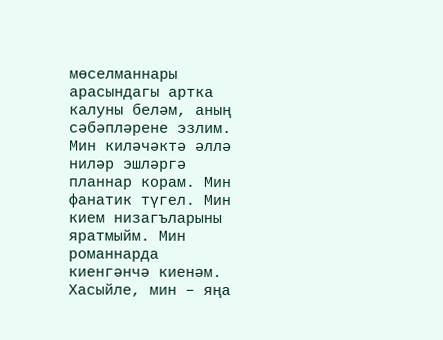мөселманнары арасындагы артка калуны беләм, аның сәбәпләрене эзлим. Мин киләчәктә әллә ниләр эшләргә планнар корам. Мин фанатик түгел. Мин кием низагъларыны яратмыйм. Мин романнарда киенгәнчә киенәм. Хасыйле, мин – яңа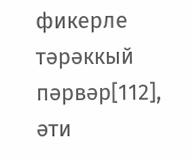фикерле тәрәккый пәрвәр[112], әти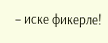– иске фикерле!